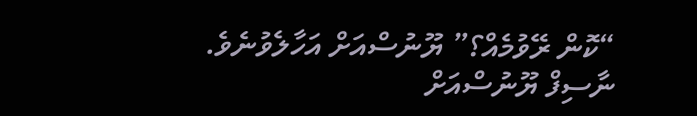“ކޮން ރޭވުމެއް؟” ޔޫނުސްއަށް އަހާލެވުނެވެ. ނާސިފް ޔޫނުސްއަށް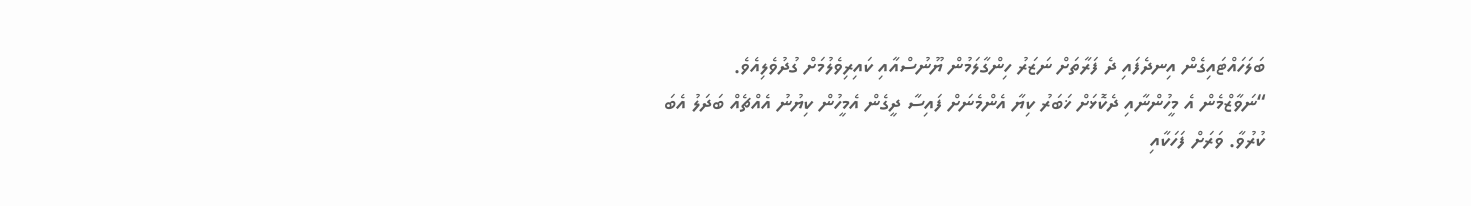ބަލަހައްޓައިގެން އިނދެފައި ދެ ފަރާތަށް ނަޒަރު ހިންގާލަމުން ޔޫނުސްއާއި ކައިރިވެލުމަށް ގުދުވެލިއެވެ.
“ނަވާޒްމެން އެ މީހުންނާއި ދެކޮޅަށް ޚަބަރު ކިޔާ އެންމެނަށް ފައިސާ ދީގެން އެމީހުން ކިޔުނު އެއްޗެއް ބަދަލު އެބަ ކުރުވާ. ވަރަށް ފަހަކާއި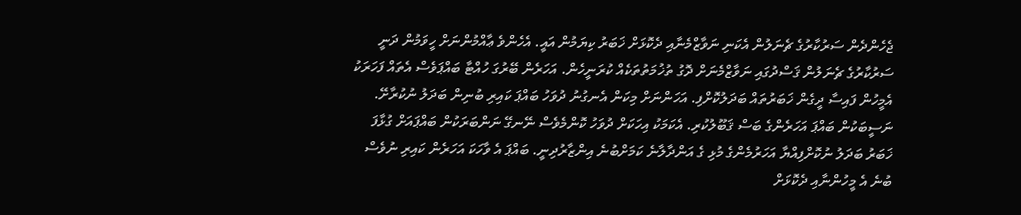ޖެހެންދެން ސަރުކާރުގެ ޗެނަލުން އެކަނި ނަވާޒްމެނާއި ދެކޮޅަށް ޚަބަރު ކިޔަމުން އައީ. އެހެންވެ ޢާއްމުންނަށް ހީވަމުން ދަނީ ސަރުކާރުގެ ޗެނަލުން ޤަސްދުގައި ނަވާޒްމެނަށް ދޮގު ތުޚުމަތުތަކެއް ކުރަނީހެން. އަހަރެން ބޭރުގަ ހުއްޓާ ބައްޕަވެސް އެތައް ފަހަރަކު އެމީހުން ފައިސާ ދީގެން ޚަބަރުތައް ބަދަލުކޮށްފި. އަހަންނަށް މިކަން އެނގުނު ދުވަހު ބައްޕަ ކައިރި ބުނިން ބަދަލު ނުކުރާށޭ. ނަސީބަކުން ބައްޕަ އަހަރެންގެ ބަސް ޤަބޫލުކުރި. އެކަމަކު އިހަކަށް ދުވަހު ކޮންމެވެސް ނޭނގޭ ނަންބަރަކުން ބައްޕައަށް ގުޅާފަ ޚަބަރު ބަދަލު ނުކޮށްފިއްޔާ އަހަރުމެންގެ މުޅި ގެ އަންދާލާނެ ކަމަށްބުނެ އިންޒާރުދިނީ. ބައްޕަ އެ ވާހަކަ އަހަރެން ކައިރި ނުވެސް ބުނެ އެ މީހުންނާއި ދެކޮޅަށް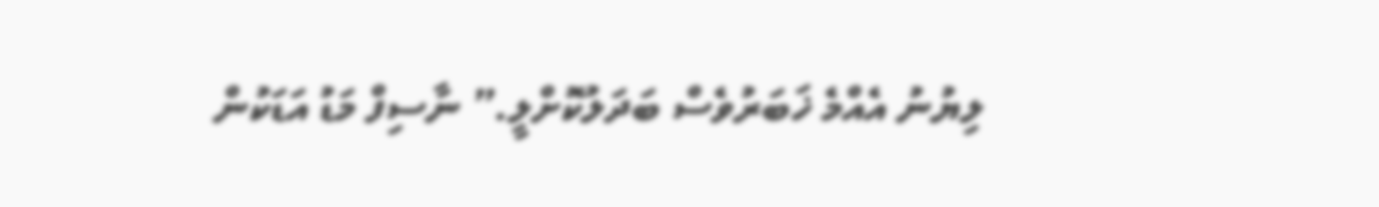ލިޔުނު އެއްމެ ޚަބަރުވެސް ބަދަލުކޮށްލީ.” ނާސިފް މަޑު އަޑަކުން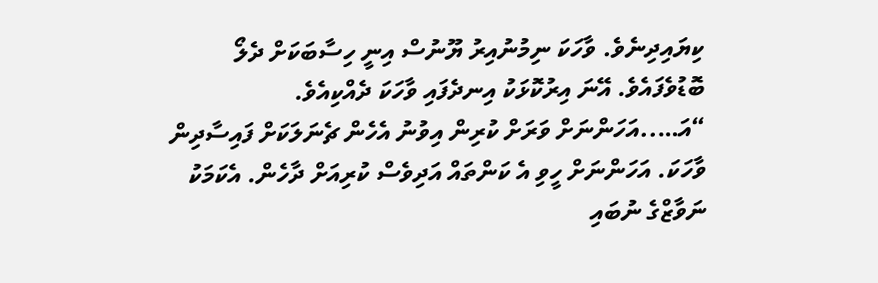ކިޔައިދިނެވެ. ވާހަކަ ނިމުނުއިރު ޔޫނުސް އިނީ ހިސާބަކަށް ދެލޯ ބޮޑުވެފައެވެ. އޭނަ އިރުކޮޅަކު އިނދެފައި ވާހަކަ ދެއްކިއެވެ.
“އަ…..އަހަންނަށް ވަރަށް ކުރިން އިވުނު އެހެން ޗެނަލަކަށް ފައިސާދިން ވާހަކަ. އަހަންނަށް ހީވި އެ ކަންތައް އަދިވެސް ކުރިއަށް ދާހެން. އެކަމަކު ނަވާޒްގެ ނުބައި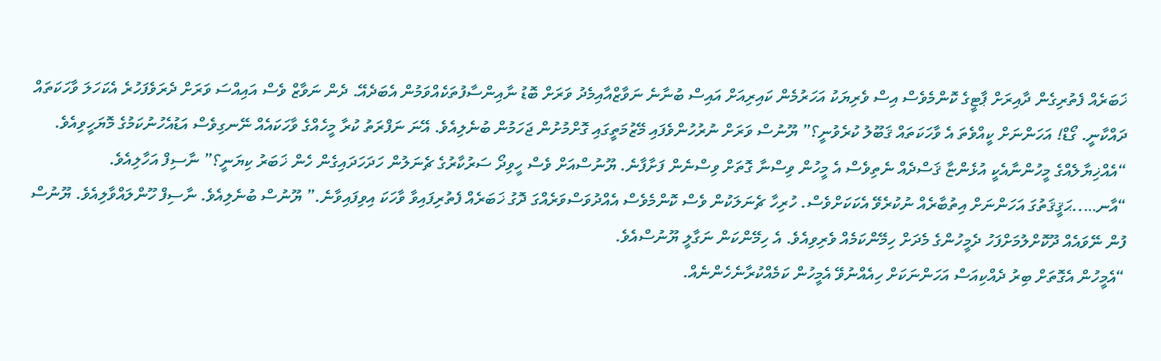ޚަބަރެއް ފެތުރިގެން ދާއިރަށް ޕާޓީގެ ކޮންމެވެސް އިސް ވެރިޔަކު އަހަރުމެން ކައިރިއަށް އައިސް ބުނާނެ ނަވާޒްއާއިމެދު ވަރަށް ބޮޑު ނާއިންސާފުތަކެއްވަމުން އެބަދެއޭ. ދެން ނަވާޒް ވެސް އައިއްސަ ވަރަށް ދެރަވެފަހުރެ އެކަހަލަ ވާހަކަތައް ދައްކާނީ. ގޯޑް! އަހަންނަށް ކީއްވެތަ އެ ވާހަކަތައް ޤަބޫލު ކުރެވުނީ؟” ޔޫނުސް ވަރަށް ނުރުހުންވެފައި މޭޒުމަތީގައި ގޮށްމުށުން ޖަހަމުން ބުނެލިއެވެ. އޭނަ ނަފްރަތު ކުރާ މީހެއްގެ ވާހަކައެއް ނޭނގިވެސް އަޑުއެހުނުކަމުގެ މޮޔަހީވިއެވެ.
“އެއްޚިޔާލެއްގެ މީހުންނާއެކީ އުޅެންޏާ ޤަސްދެއް ނެތިވެސް އެ މީހުން ވިސްނާ ގޮތަށް ވިސްނެން ފަށާފާނެ. ޔޫނުސްއަށް ވެސް ހީވިދޯ ސަރުކާރުގެ ޗެނަލުން ހަދަހަދައިގެން ހެން ޚަބަރު ކިޔަނީ؟” ނާސިފް އަހާލިއެވެ.
“އާނ…..ޙަޤީޤަތުގަ އަހަންނަށް އިތުބާރެއް ނުކުރެވޭ އެކަކަށްވެސް. ހުރިހާ ޗެނަލަކުން ވެސް ކޮންމެވެސް އެއްދުވަސްވަރެއްގަ ދޮގު ޚަބަރެއް ފެތުރިފައިވާ ވާހަކަ އިވިފައިވާނެ.” ޔޫނުސް ބުނެލިއެވެ. ނާސިފް ހޫންލައްވާލިއެވެ. ޔޫނުސް ފުން ނޭވައެއް ދޫކޮށްލުމަށްފަހު ދެމީހުންގެ މެދަށް ހިމޭންކަމެއް ވެރިވިއެވެ. އެ ހިމޭންކަން ނަގާލީ ޔޫނުސްއެވެ.
“އެމީހުން އެގޮތަށް ބިރު ދެއްކިއަސް އަހަންނަކަށް ހިއެއްނުވޭ އެމީހުން ކަމެއްކުރާނެހެންނެއް.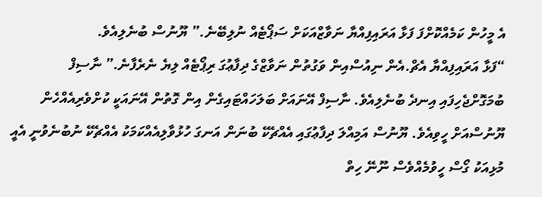އެ މީހުން ކަމެއްކޮށްފަ ފަޅާ އަރައިފިއްޔާ ނަވާޒްއަކަށް ސަޕޯޓެއް ނުލިބޭނެ.” ޔޫނުސް ބުނެލިއެވެ.
“ފަޅާ އަރައިފިއްޔާ އެޗް.އެން ނިއުސްއިން ވަގުތުން ނަވާޒްގެ ދިފާޢުގަ ރިޕޯޓެއް ލިޔެ ނެރެފާނެ.” ނާސިފް ބުމަގޮށްޖެހިފައި އިނދެ ބުނެލިއެވެ. ނާސިފް އޭނައަށް ބަލަހައްޓައިގެން އިން ގޮތުން އޭނައަކީ ކުށްވެރިއެއްހެން ޔޫނުސްއަށް ހީވިއެވެ. ޔޫނުސް އަމިއްލަ ދިފާޢުގައި އެއްޗެކޭ ބުނަން އަނގަ ހުޅުވާލިއެއްކަމަކު އެއްޗެކޭ ނުބުނެވުނީ އެއީ މުޅިއަކު ގޯސް ހީވުމެއްވެސް ނޫނޭ ހިތް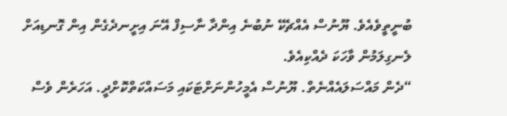ބުނީތީވެއެވެ. ޔޫނުސް އެއްޗެކޭ ނުބުނެ އިންދާ ނާސިފް އޭނަ އިށީނދެގެން އިން ގޮނޑިއަށް ލެނގިލަމުން ވާހަކަ ދެއްކިއެވެ.
“ދެން މައްސަލައެއްނެތް. ޔޫނުސް އެމީހުންނަށްޓަކައި މަސައްކަތްކޮށްދީ. އަހަރެން ވެސް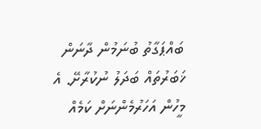ބައްޕަގާތު ބުނަމުން ދާނަން ޚަބަރުތައް ބަދަލު ނުކުރާށޭ. އެ މީހުން އަހަރުމެންނަށް ކަމެއް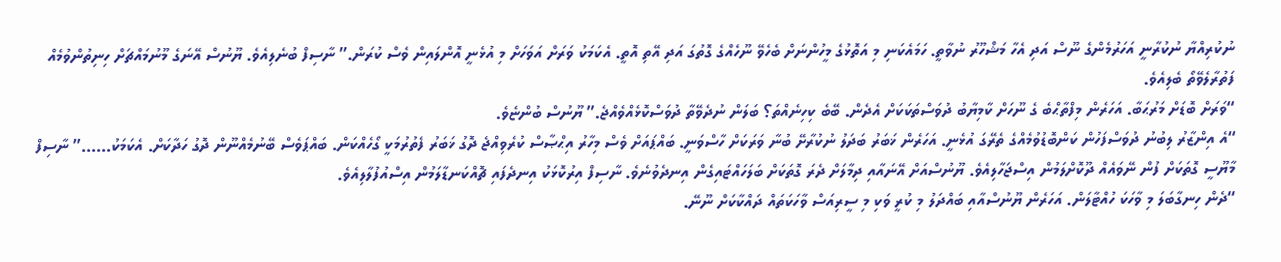ނުކުރިއްޔާ ނުކުރާނީ އަހަރުމެންގެ ނޫސް އަދި އެހާ މަޝްހޫރު ނުވާތީ. ހަމައެކަނި މި އަތޮޅުގެ މީހުންނަށް ބެހެވޭ ނޫހެއްގެ ގޮތުގަ އަދި އޭތި އޮތީ. އެކަމަކު ވަރަށް އަވަހަށް މި އުޅެނީ އޮންލައިން ވެސް ކުރަން.” ނާސިފް ބުނެލިއެވެ. ޔޫނުސް އޭނަގެ މޫނުމައްޗަށް ހިނިތުންވުމެއް ފަތުރާލެވޭތޯ ބެލިއެވެ.
“ވަރަށް ބޮޑަށް މަރުޙަބާ. އަހަރެން މިފްތާޙްބެ ގެ ނޫހަށް ކާމިޔާބު ދުވަސްތަކަކަށް އެދެން. ބޭބެ ކިހިނެއްތަ؟ ބަލަން ނުދެވޭތާ ދުވަސްކޮޅެއްވެއްޖެ.” ޔޫނުސް ބުންޏެވެ.
“އެ އިންޒާރު ލިބުނު ދުވަސްފަހުން ކަންބޮޑުވުމެއްގެ ތެރޭގަ އުޅެނީ. އަހަރެން ޚަބަރު ބަދަލު ނުކުރާށޭ ބުނާ ވަރަކަށް ހާސްވަނީ. ބައްޕައަށް ވެސް މިހާރު އިޙްޞާސް ކުރެވިއްޖެ ދޮގު ޚަބަރު ފެތުރުމަކީ ގޯހެއްކަން. ބައްޕަވެސް ބޭނުމެއްނޫން ދޮގު ހަދާކަށް. އެކަމަކު……” ނާސިފް މާޔޫސީ ގޮތަކަށް ފުން ނޭވައެއް ދޫކޮށްލަމުން އިސްޖަހާލިއެވެ. ޔޫނުސްއަށް އޭނައާއި ދިމާލަށް ދެރަ ގޮތަކަށް ބަލަހައްޓައިގެން އިނދެވުނެވެ. ނާސިފް އިރުކޮޅަކު އިނދެފައި ޗޮއްކަނޑާލަމުން އިސްއުފުލާލިއެވެ.
“ދެން ހިނގާބަލަ މި ވާހަކަ ހުއްޓާލަން. އަހަރެން ޔޫނުސްއާއި ބައްދަލު މި ކުރީ ވަކި މި ސީރިއަސް ވާހަކަތައް ދައްކާކަށް ނޫނޭ.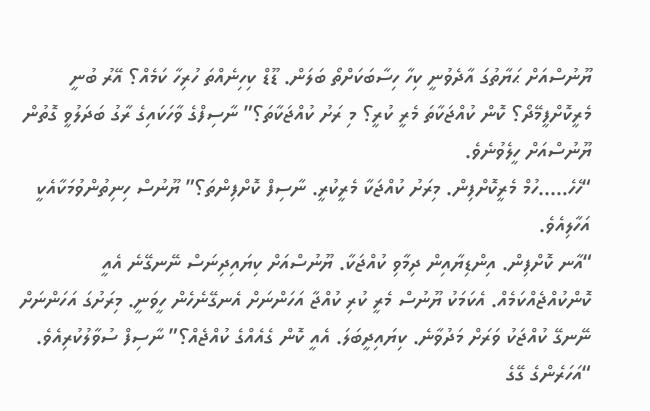ޔޫނުސްއަށް ޙަޔާތުގަ އާދެވުނީ ކިހާ ހިސާބަކަށްތޯ ބަލަން. ޑޫޑް ކިހިނެއްތަ ހުރިހާ ކަމެއް؟ އޭރު ބުނީ މެރީކޮށްފީމޭދޯ؟ ކޮން ކުއްޖަކާތަ މެރީ ކުރީ؟ މި ރަށު ކުއްޖަކާތަ؟” ނާސިފްގެ ވާހަކައިގެ ރާގު ބަދަލުވީ ގޮތުން ޔޫނުސްއަށް ހީލެވުނެވެ.
“ހެހެ…..ހުމް މެރީކޮށްފިން. މިރަށު ކުއްޖަކާ މެރީކުރީ. ނާސިފް ކޮށްފިންތަ؟” ޔޫނުސް ހިނިތުންވުމަކާއެކީ އަހާލިއެވެ.
“އާނ ކޮށްފިން. އިންޑިޔާއިން ދިމާވި ކުއްޖަކާ. ޔޫނުސްއަށް ކިޔައިދިނަސް ނޭނގޭނެ އެއީ ކޮންކުއްޖެއްކަމެއް. އެކަމަކު ޔޫނުސް މެރީ ކުރި ކުއްޖާ އަހަންނަށް އެނގޭނެހެން ހީވަނީ. މިރަށުގަ އަހަންނަށް ނޭނގޭ ކުއްޖަކު ވަރަށް މަދުވާނެ. ކިޔައިދީބަލަ. އެއީ ކޮން ގެއެއްގެ ކުއްޖެއް؟” ނާސިފް ސުވާލުކުރިއެވެ.
“އަހަރެންގެ ގޭގެ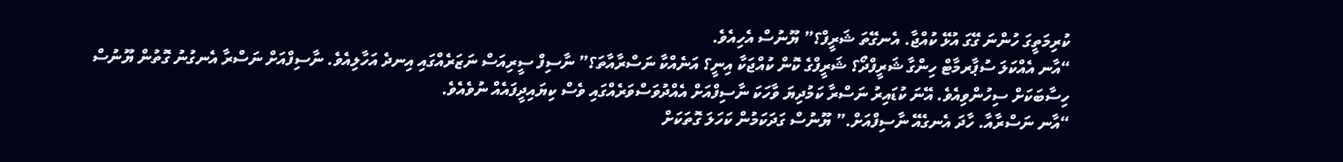ކުރިމަތީގަ ހުންނަ ގޭގަ އުޅޭ ކުއްޖާ. އެނގޭތަ ޝަރީފް؟” ޔޫނުސް އެހިއެވެ.
“އާނ އެއްކަލަ ސުޕާރމާޓް ހިންގާ ޝަރީފްދޯ؟ ޝަރީފްގެ ކޮން ކުއްޖަކާ އިނީ؟ އަނެއްކާ ނަސްރާއާތަ؟” ނާސިފް ސީރިއަސް ނަޒަރެއްގައި އިނދެ އަހާލިއެވެ. ނާސިފްއަށް ނަސްރާ އެނގުނު ގޮތުން ޔޫނުސް ހިސާބަކަށް ސިހުންވިއެވެ. އޭނަ ކުޑައިރު ނަސްރާ ކަމުދިޔަ ވާހަކަ ނާސިފްއަށް އެއްދުވަސްވަރެއްގައި ވެސް ކިޔައިދީފައެއް ނުވެއެވެ.
“އާނ ނަސްރާއާ. ހާދަ އެނގެއޭ ނާސިފްއަށް.” ޔޫނުސް ގަދަކަމުން ކަހަލަ ގޮތަކަށް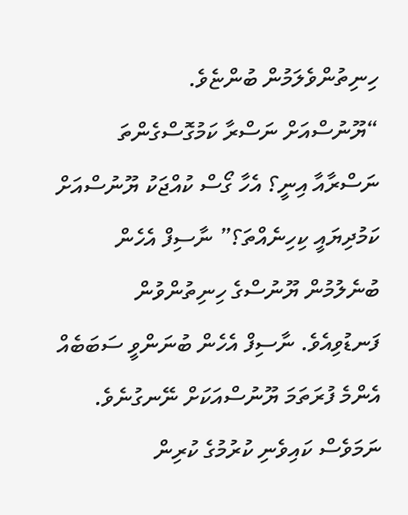ހިނިތުންވެލަމުން ބުންޏެވެ.
“ޔޫނުސްއަށް ނަސްރާ ކަމުގޮސްގެންތަ ނަސްރާއާ އިނީ؟ އެހާ ގޯސް ކުއްޖަކު ޔޫނުސްއަށް ކަމުދިޔައީ ކިހިނެއްތަ؟” ނާސިފް އެހެން ބުނެލުމުން ޔޫނުސްގެ ހިނިތުންވުން ފަނޑުވިއެވެ. ނާސިފް އެހެން ބުނަންވީ ސަބަބެއް އެންމެ ފުރަތަމަ ޔޫނުސްއަކަށް ނޭނގުނެވެ. ނަމަވެސް ކައިވެނި ކުރުމުގެ ކުރިން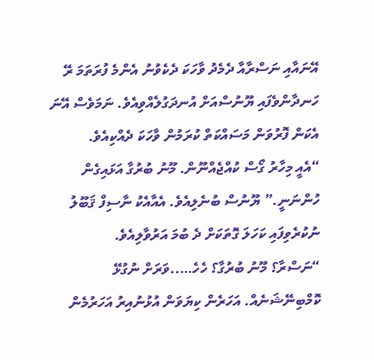އޭނައާއި ނަސްރާއާ ދެމެދު ވާހަކަ ދެކެވުނު އެންމެ ފުރަތަމަ ރޭ ހަނދާންވެފައި ޔޫނުސްއަށް އުނދަގުލެއްވިއެވެ. ނަމަވެސް އޭނަ އެކަން ފޮރުވަން މަސައްކަތް ކުރަމުން ވާހަކަ ދެއްކިއެވެ.
“އެއީ މިހާރު ގޯސް ކުއްޖެއްނޫން. މޫނު ބުރުގާ އަޅައިގެން ހުންނަނީ.” ޔޫނުސް ބުނެލިއެވެ. އެއާއެކު ނާސިފް ޤަބޫލު ނުކުރެވިފައި ކަހަލަ ގޮތަކަށް ދެ ބުމަ އަރުވާލިއެވެ.
“ނަސްރާ؟ މޫނު ބުރުގާ؟ ހެހެ…..ވަރަށް ނުގުޅޭ ކޮމްބިނޭޝަނެއް. އަހަރެން ކިޔަވަން އުޅުނުއިރު އަހަރުމެން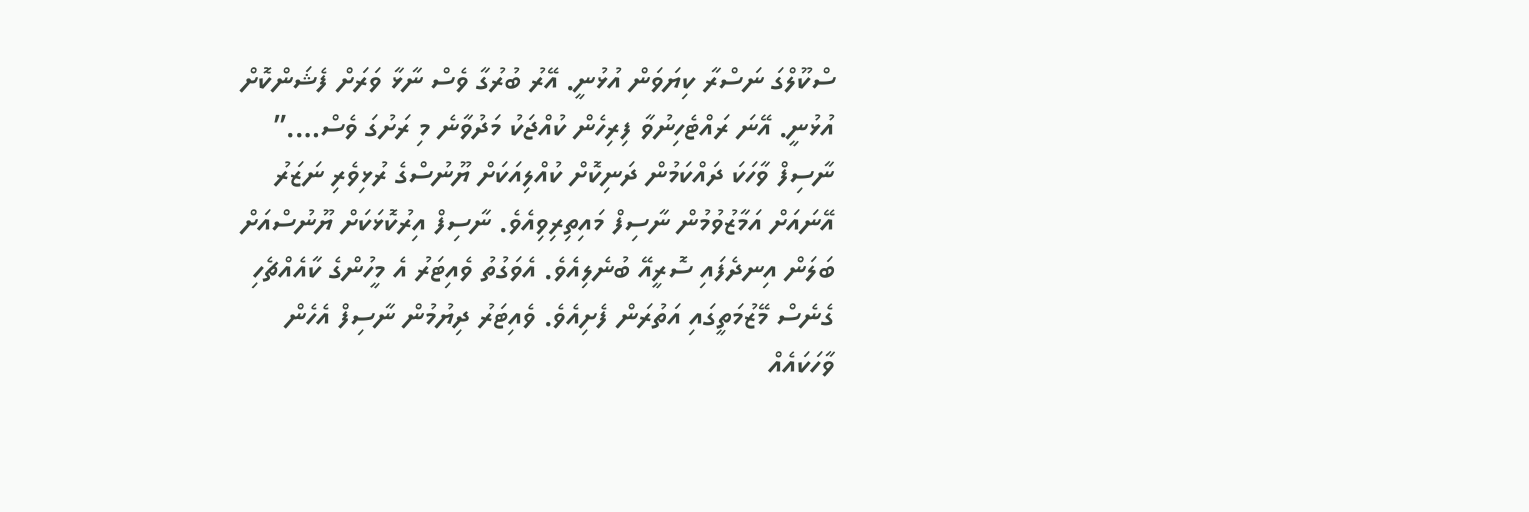ސްކޫލްގަ ނަސްރާ ކިޔަވަން އުޅުނީ. އޭރު ބުރުގާ ވެސް ނާޅާ ވަރަށް ފެޝަންކޮށް އުޅުނީ. އޭނަ ރައްޓެހިނުވާ ފިރިހެން ކުއްޖަކު މަދުވާނެ މި ރަށުގަ ވެސް….” ނާސިފް ވާހަކަ ދައްކަމުން ދަނިކޮށް ކުއްލިއަކަށް ޔޫނުސްގެ ރުޅިވެރި ނަޒަރު އޭނައަށް އަމާޒުވުމުން ނާސިފް މައިތިރިވިއެވެ. ނާސިފް އިރުކޮޅަކަށް ޔޫނުސްއަށް ބަލަން އިނދެފައި ސޮރީއޭ ބުނެލިއެވެ. އެވަގުތު ވެއިޓަރު އެ މީހުންގެ ކާއެއްޗެހި ގެނެސް މޭޒުމަތީގައި އަތުރަން ފެށިއެވެ. ވެއިޓަރު ދިޔުމުން ނާސިފް އެހެން ވާހަކައެއް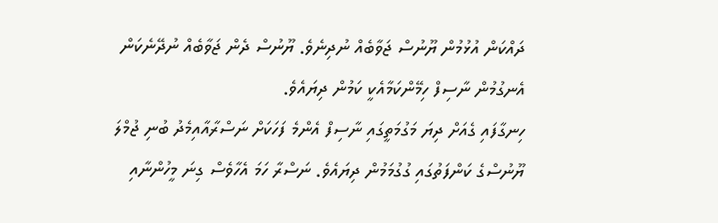ދައްކަން އުޅުމުން ޔޫނުސް ޖަވާބެއް ނުދިނެވެ. ޔޫނުސް ދެން ޖަވާބެއް ނުދޭނެކަން އެނގުމުން ނާސިފް ހިމޭންކަމާއެކީ ކަމުން ދިޔައެވެ.
ހިނގާފައި ގެއަށް ދިޔަ މަގުމަތީގައި ނާސިފް އެންމެ ފަހަކަށް ނަސްރާއާއިމެދު ބުނި ޖުމްލަ ޔޫނުސްގެ ކަންފަތުގައި ގުގުމަމުން ދިޔައެވެ. ނަސްރާ ހަމަ އެހާވެސް ގިނަ މީހުންނާއި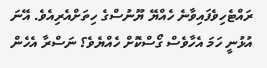ރައްޓެހިވެފައިވާނެ ހެއްޔޭ ޔޫނުސްގެ ހިތަށްއެރިއެވެ. އޭނަ އުޅުނީ ހަމަ އެހާވެސް ގޯސްކޮށް ހެއްޔެވެ؟ ނަސްރާ އެހެން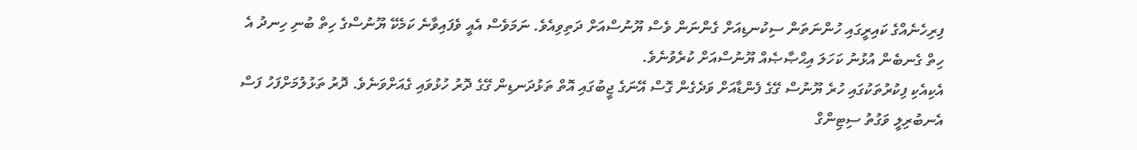ފިރިހެނެއްގެ ކައިރީގައި ހުންނަތަން ސިކުނޑިއަށް ގެންނަން ވެސް ޔޫނުސްއަށް ދަތިވިއެވެ. ނަމަވެސް އެއީ ވެފައިވާނެ ކަމެކޭ ޔޫނުސްގެ ހިތް ބުނި ހިނދު އެ ހިތް ގެނބެން އުޅުނު ކަހަލަ އިޙްޞާޞެއް ޔޫނުސްއަށް ކުރެވުނެވެ.
އެކިއެކި ފިކުރުތަކުގައި ހުރެ ޔޫނުސް ގޭގެ ފެންޑާއަށް ވަދެގެން ގޮސް އޭނަގެ ޖީބުގައި އޮތް ތަޅުދަނޑިން ގޭގެ ދޮރު ހުޅުވައި ގެއަށްވަނެވެ. ދޮރު ތަޅުލުމަށްފަހު ފަސް އެނބުރިލީ ވަގުތު ސިޓިންގް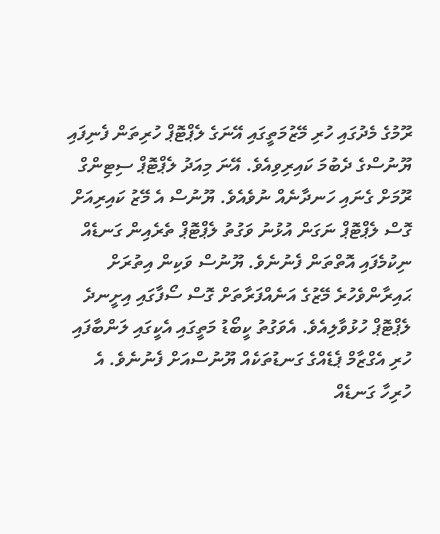ރޫމުގެ މެދުގައި ހުރި މޭޒުމަތީގައި އޭނަގެ ލެޕްޓޮޕް ހުރިތަން ފެނިފައި ޔޫނުސްގެ ދެބުމަ ކައިރިވިއެވެ. އޭނަ މިއަދު ލެޕްޓޮޕް ސިޓިންގް ރޫމަށް ގެނައި ހަނދާނެއް ނުވެއެވެ. ޔޫނުސް އެ މޭޒު ކައިރިއަށް ގޮސް ލެޕްޓޮޕް ނަގަން އުޅުނު ވަގުތު ލެޕްޓޮޕް ތެރެއިން ގަނޑެއް ނިކުމެފައި އޮތްތަން ފެނުނެވެ. ޔޫނުސް ވަކިން އިތުރަށް ޙައިރާންވެހުރެ މޭޒުގެ އަނެއްފަރާތަށް ގޮސް ސޯފާގައި އިށީނދެ ލެޕްޓޮޕް ހުޅުވާލިއެވެ. އެވަގުތު ކީބޯޑު މަތީގައި އެކީގައި ލަންބާފައި ހުރި އެގްޒާމް ޕެޑެއްގެ ގަނޑުތަކެއް ޔޫނުސްއަށް ފެނުނެވެ. އެ ހުރިހާ ގަނޑެއް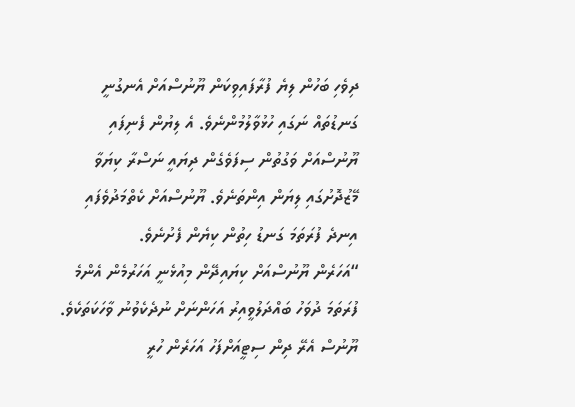ދިވެހި ބަހުން ލިޔެ ފުރާފައިވިކަން ޔޫނުސްއަށް އެނގުނީ ގަނޑުތައް ނަގައި ހުޅުވާލުމުންނެވެ. އެ ލިޔުން ފެނިފައި ޔޫނުސްއަށް ވަގުތުން ސިފަވެގެން ދިޔައީ ނަސްރާ ކިޔަވާ މޭޒުދޮށުގައި ލިޔަން އިންތަނެވެ. ޔޫނުސްއަށް ކެތްމަދުވެފައި އިނދެ ފުރަތަމަ ގަނޑު ހިތުން ކިޔެން ފެށުނެވެ.
“އަހަރެން ޔޫނުސްއަށް ކިޔައިދޭން މިއުޅެނީ އަހަރުމެން އެންމެ ފުރަތަމަ ދުވަހު ބައްދަލުވީއިރު އަހަންނަށް ނުދެކެވުނު ވާހަކަތަކެވެ. ޔޫނުސް އެރޭ ދިން ސިޓީއަށްފަހު އަހަރެން ހުރީ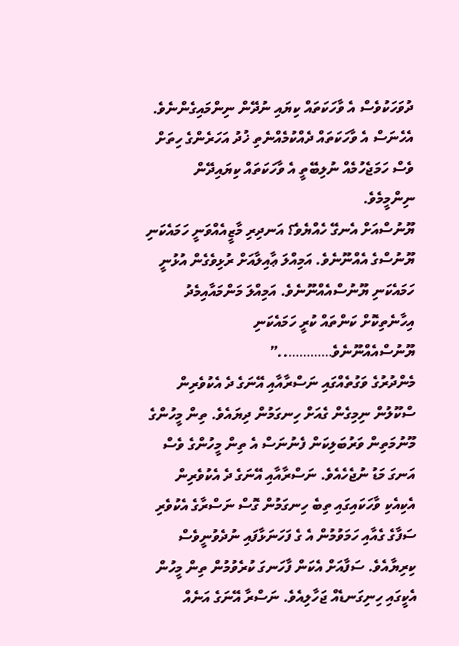ދުވަހަކުވެސް އެ ވާހަކަތައް ކިޔައި ނުދޭން ނިންމައިގެންނެވެ. އެހެނަސް އެ ވާހަކަތައް ދެއްކުމެއްނެތި ޚުދު އަހަރެންގެ ހިތަށް ވެސް ހަމަޖެހުމެއް ނުލިބޭތީ އެ ވާހަކަތައް ކިޔައިދޭން ނިންމީމެވެ.
ޔޫނުސްއަށް އެނގޭ ހެއްޔެވެ؟ އަނދިރި މާޒީއެއްވަނީ ހަމައެކަނި ޔޫނުސްގެ އެއްނޫނެވެ. އަމިއްލަ ޢާއިލާއަށް ރުޅިވެގެން އުޅުނީ ހަމައެކަނި ޔޫނުސްއެއްނޫނެވެ. އަމިއްލަ މަންމައާއިމެދު އިހާނެތިކޮށް ކަންތައް ކުރީ ހަމައެކަނި ޔޫނުސްއެއްނޫނެވެ…………..”
މެންދުރުގެ ވަގުތެއްގައި ނަސްރާއާއި އޭނަގެ ދެ އެކުވެރިން ސްކޫލުން ނިމިގެން ގެއަށް ހިނގަމުން ދިޔައެވެ. ތިން މީހުންގެ މޫނުމަތިން ވަރުބަލިކަން ފެނުނަސް އެ ތިން މީހުންގެ ވެސް އަނގަ މަޑު ނުޖެހެއެވެ. ނަސްރާއާއި އޭނަގެ ދެ އެކުވެރިން އެކިއެކި ވާހަކައިގައި ތިބެ ހިނގަމުން ގޮސް ނަސްރާގެ އެކުވެރި ސަފާގެ ގެއާއި ހަމަވުމުން އެ ގެ ފަހަނަޅާފައި ނުދެވުނީވެސް ކިރިޔާއެވެ. ސަފާއަށް އެކަން ފާހަނގަ ކުރެވުމުން ތިން މީހުން އެކީގައި ހިނިގަނޑެއް ޖަހާލިއެވެ. ނަސްރާ އޭނަގެ އަނެއް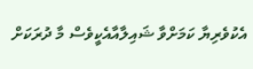އެކުވެރިޔާ ކަމަށްވާ ޝައިލާއާއެކީވެސް މާ ދުރަކަށް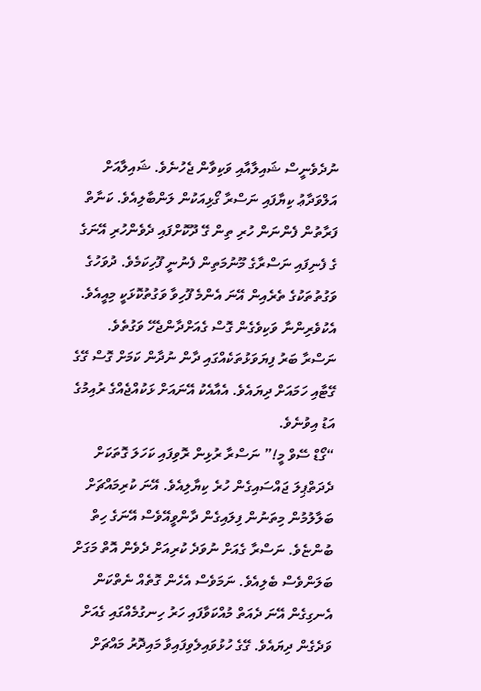ނުދެވެނީސް ޝައިލާއާއި ވަކިވާން ޖެހުނެވެ. ޝައިލާއަށް އަލްވަދާޢު ކިޔާފައި ނަސްރާ ގޯޅިއަކުން ލަންބާލިއެވެ. ކަނާތް ފަރާތުން ފެންނަން ހުރި ތިން ގޭ ދޫކޮށްފައި ދެވެންހުރި އޭނަގެ ގެ ފެނިފައި ނަސްރާގެ މޫނުމަތިން ފެނުނީ ފޫހިކަމެވެ. ދުވަހުގެ ވަގުތުތަކުގެ ތެރެއިން އޭނަ އެންމެ ފޫހިވާ ވަގުތުކޮޅަކީ މިއީއެވެ. އެކުވެރިންނާ ވަކިވެގެން ގޮސް ގެއަށްދާންޖެހޭ ވަގުތެވެ. ނަސްރާ ބަރު ފިޔަވަޅުތަކެއްގައި ދާން ނުދާން ކަމަށް ގޮސް ގޭގެ ގޭޓާއި ހަމައަށް ދިޔައެވެ. އެއާއެކު އޭނައަށް ޅަކުއްޖެއްގެ ރުއިމުގެ އަޑު އިވުނެވެ.
“ގޯޑް ސޭވް މީ!” ނަސްރާ ރުޅިން ރޮވިފައި ކަހަލަ ގޮތަކަށް ދެދަތްޕިލަ ޖައްސައިގެން ހުރެ ކިޔާލިއެވެ. އޭނަ ކުރިމައްޗަށް ބަލާލުމުން މިތަނުން ފިލައިގެން ދާންވީއޭވެސް އޭނަގެ ހިތް ބުންޏެވެ. ނަސްރާ ގެއަށް ނުވަދެ ކުރިއަށް ދެވެން އޮތް މަގަށް ބަލަންވެސް ބެލިއެވެ. ނަމަވެސް އެހެން ގޮތެއް ނެތްކަން އެނގިގެން އޭނަ ދެއަތް މުއްކަވާފައި ހަރު ހިނގުމެއްގައި ގެއަށް ވަދެގެން ދިޔައެވެ. ގޭގެ ހުޅުވައިލެވިފައިވާ މައިދޮރު މައްޗަށް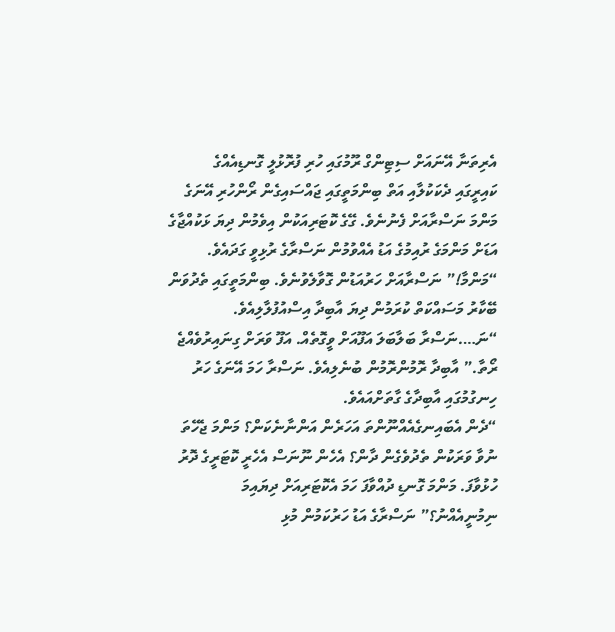އެރިތަނާ އޭނައަށް ސިޓިންގް ރޫމުގައި ހުރި ފުރޮޅުލީ ގޮނޑިއެއްގެ ކައިރީގައި ދެކަކުލާއި އަތް ބިންމަތީގައި ޖައްސައިގެން ރޯންހުރި އޭނަގެ މަންމަ ނަސްރާއަށް ފެނުނެވެ. ގޭގެ ކޮޓަރިއަކުން އިވެމުން ދިޔަ ޅަކުއްޖާގެ އަޑަށް މަންމަގެ ރުއިމުގެ އަޑު އެއްވުމުން ނަސްރާގެ ރުޅިވީ ގަދައެވެ.
“މަންމާ!” ނަސްރާއަށް ހަރުއަޑުން ގޮވާލެވުނެވެ. ބިންމަތީގައި ތެދުވަން ބޭކާރު މަސައްކަތް ކުރަމުން ދިޔަ އާބިދާ އިސްއުފުލާލިއެވެ.
“ނަ….ނަސްރާ ބަލާބަލަ އަފޫއަށް ވީގޮތެއް. އަފޫ ވަރަށް ގިނައިރުވެއްޖެ ރޯތާ.” އާބިދާ ރޮމުންރޮމުން ބުނެލިއެވެ. ނަސްރާ ހަމަ އޭނަގެ ހަރު ހިނގުމުގައި އާބިދާގެ ގާތަށްއައެވެ.
“ދެން އެބައިނގެއެއްނޫންތަ އަހަރެން އަންނާނެކަން؟ މަންމަ ޖެހޭތަ ނުވާ ވަރަކުން ތެދުވެގެން ދާން؟ އެހެން ނޫނަސް އެހެރީ ކޮޓަރީގެ ދޮރު ހުޅުވާފަ. މަންމަ ގޮނޑި ދުއްވާފަ ހަމަ އެކޮޓަރިއަށް ދިޔައިމަ ނިމުނީއެއްނު؟” ނަސްރާގެ އަޑު ހަރުކަމުން މުޅި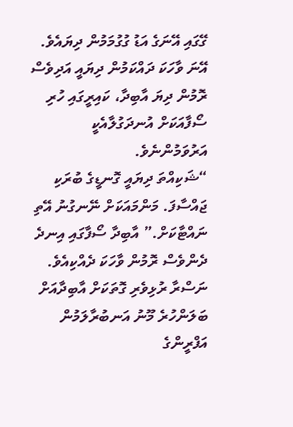ގޭގައި އޭނަގެ އަޑު ގުގުމަމުން ދިޔައެވެ. އޭނަ ވާހަކަ ދައްކަމުން ދިޔައީ އަދިވެސް ރޮމުން ދިޔަ އާބިދާ، ކައިރީގައި ހުރި ސޯފާއަކަށް އުނދަގުލާއެކީ އަރުވަމުންނެވެ.
“ޝަކިއްތަ ދިޔައީ ގޮނޑީގެ ބުރަކި ޖައްސާފަ. މަންމައަކަށް ނޭނގުނު އޭތި ނައްޓާކަށް.” އާބިދާ ސޯފާގައި އިނދެ ދެންވެސް ރޮމުން ވާހަކަ ދެއްކިއެވެ. ނަސްރާ ރުޅިވެރި ގޮތަކަށް އާބިދާއަށް ބަލަންހުރެ މޫނު އަނބުރާލަމުން އަފްރީންގެ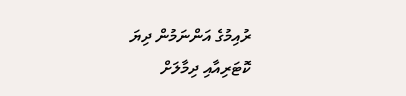ރުއިމުގެ އަންނަމުން ދިޔަ ކޮޓަރިއާއި ދިމާލަށް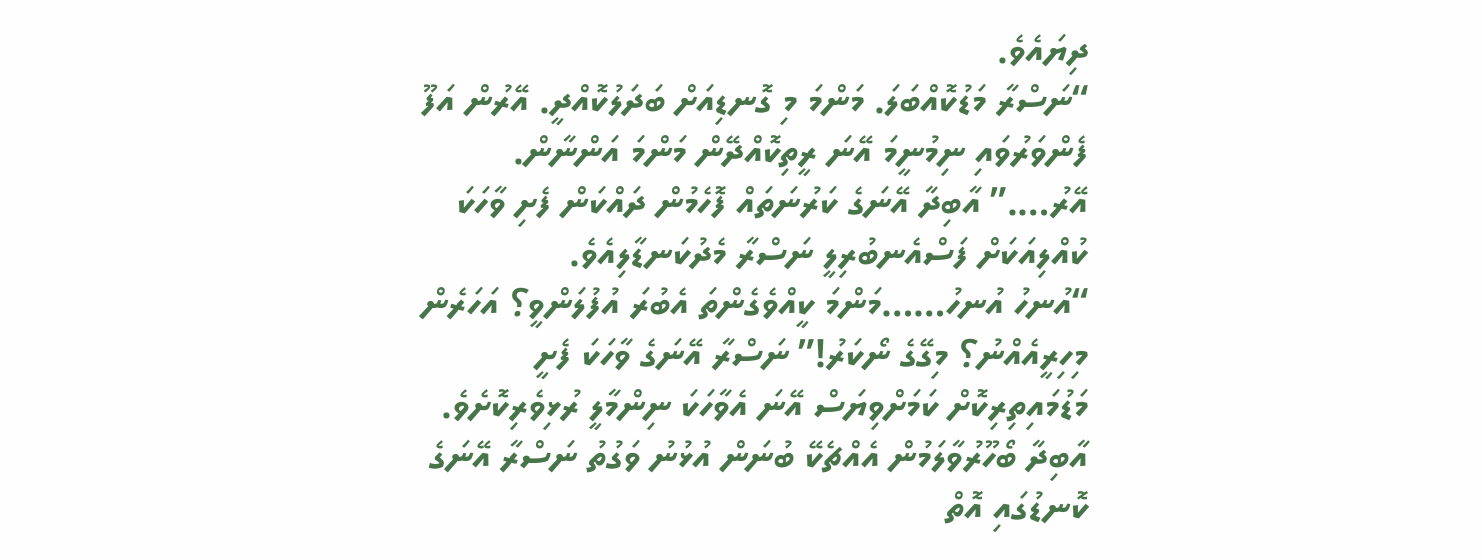ދިޔައެވެ.
“ނަސްރާ މަޑުކޮއްބަލަ. މަންމަ މި ގޮނޑިއަށް ބަދަލުކޮއްދީ. އޭރުން އަފޫ ފެންވަރުވައި ނިމުނީމަ އޭނަ ރީތިކޮއްދޭން މަންމަ އަންނާން. އޭރު….” އާބިދާ އޭނަގެ ކަރުނަތައް ފޮހެމުން ދައްކަން ފެށި ވާހަކަ ކުއްލިއަކަށް ފަސްއެނބުރިލީ ނަސްރާ މެދުކަނޑާލިއެވެ.
“އުނހު އުނހު……މަންމަ ކީއްވެގެންތަ އެބުރަ އުފުލަންވީ؟ އަހަރެން މިހިރީއެއްނު؟ މިގޭގެ ނޯކަރު!” ނަސްރާ އޭނަގެ ވާހަކަ ފެށީ މަޑުމައިތިރިކޮށް ކަމަށްވިޔަސް އޭނަ އެވާހަކަ ނިންމާލީ ރުޅިވެރިކޮށެވެ. އާބިދާ ބޯހޫރުވާލަމުން އެއްޗެކޭ ބުނަން އުޅުނު ވަގުތު ނަސްރާ އޭނަގެ ކޮނޑުގައި އޮތް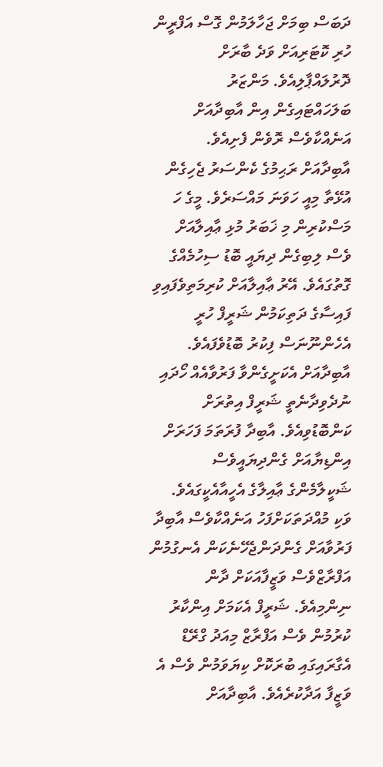ދަބަސް ބިމަށް ޖަހާލަމުން ގޮސް އަފްރީން ހުރި ކޮޓަރިއަށް ވަދެ ބާރަށް ދޮރުލައްޕާލިއެވެ. މަންޒަރު ބަލަހައްޓައިގެން އިން އާބިދާއަށް އަނެއްކާވެސް ރޮވެން ފެށިއެވެ.
އާބިދާއަށް ރަޙިމުގެ ކެންސަރު ޖެހިގެން އުޅޭތާ މިއީ ހަވަނަ މައްސަރެވެ. މީގެ ހަ މަސްކުރިން މި ޚަބަރު މުޅި ޢާއިލާއަށް ވެސް ލިބިގެން ދިޔައީ ބޮޑު ސިހުމެއްގެ ގޮތުގައެވެ. އޭރު ޢާއިލާއަށް ކުރިމަތިވެފައިވި ފައިސާގެ ދަތިކަމުން ޝަރީފް ހުރީ އެހެންނޫނަސް ފިކުރު ބޮޑުވެފައެވެ. އާބިދާއަށް އެކަށީގެންވާ ފަރުވާއެއް ހޯދައި ނުދެވިދާނެތީ ޝަރީފް އިތުރަށް ކަންބޮޑުވިއެވެ. އާބިދާ ފުރަތަމަ ފަހަރަށް އިންޑިޔާއަށް ގެންދިޔައީވެސް ޝަކީލާމެންގެ ޢާއިލާގެ އެހީއާއެކީގައެވެ. ވަކި މުއްދަތަކަށްފަހު އަނެއްކާވެސް އާބިދާ ފަރުވާއަށް ގެންދަންޖެހޭނެކަން އެނގުމުން އަފްރާޒްވެސް ވަޒީފާއަކަށް ދާން ނިންމިއެވެ. ޝަރީފް އެކަމަށް އިންކާރު ކުރުމުން ވެސް އަފްރާޒް މިއަދު ގްރޭޑް އެގާރައިގައި ބުރަކޮށް ކިޔަވަމުން ވެސް އެ ވަޒީފާ އަދާކުރެއެވެ. އާބިދާއަށް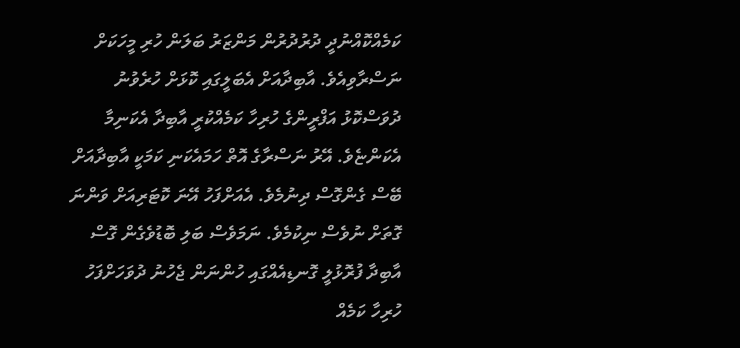ކަމެއްކޮއްނުދީ ދުރުދުރުން މަންޒަރު ބަލަން ހުރި މީހަކަށް ނަސްރާވިއެވެ. އާބިދާއަށް އެބަލީގައި ކޮޅަށް ހުރެވުނު ދުވަސްކޮޅު އަފްރީންގެ ހުރިހާ ކަމެއްކުރީ އާބިދާ އެކަނިމާ އެކަންޏެވެ. އޭރު ނަސްރާގެ އޮތް ހަމައެކަނި ކަމަކީ އާބިދާއަށް ބޭސް ގެންގޮސް ދިނުމެވެ. އެއަށްފަހު އޭނަ ކޮޓަރިއަށް ވަންނަ ގޮތަށް ނުވެސް ނިކުމެވެ. ނަމަވެސް ބަލި ބޮޑުވެގެން ގޮސް އާބިދާ ފުރޮޅުލީ ގޮނޑިއެއްގައި ހުންނަން ޖެހުނު ދުވަހަށްފަހު ހުރިހާ ކަމެއް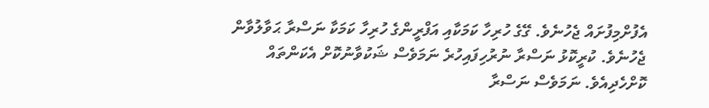އެފުށްމިފުށައް ޖެހުނެވެ. ގޭގެ ހުރިހާ ކަމަކާއި އަފްރީންގެ ހުރިހާ ކަމަކާ ނަސްރާ ޙަވާލުވާން ޖެހުނެވެ. ކުރީކޮޅު ނަސްރާ ނުރުހިފައިހުރެ ނަމަވެސް ޝަކުވާނުކޮށް އެކަންތައް ކޮށްހެދިއެވެ. ނަމަވެސް ނަސްރާ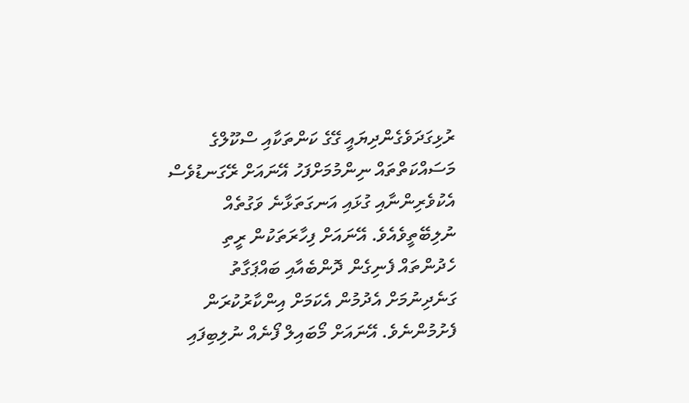ރުޅިގަދަވެގެންދިޔައީ ގޭގެ ކަންތަކާއި ސްކޫލްގެ މަސައްކަތްތައް ނިންމުމަށްފަހު އޭނައަށް ރޭގަނޑުވެސް އެކުވެރިންނާއި ގުޅައި އަނގަތަޅާނެ ވަގުތެއް ނުލިބޭތީވެއެވެ. އޭނައަށް ފިހާރަތަކުން ރީތި ހެދުންތައް ފެނިގެން ދޮންބެއާއި ބައްޕަގާތު ގަނެދިނުމަށް އެދުމުން އެކަމަށް އިންކާރުކުރަން ފެށުމުންނެވެ. އޭނައަށް މޯބައިލް ފޯނެއް ނުލިބިފައި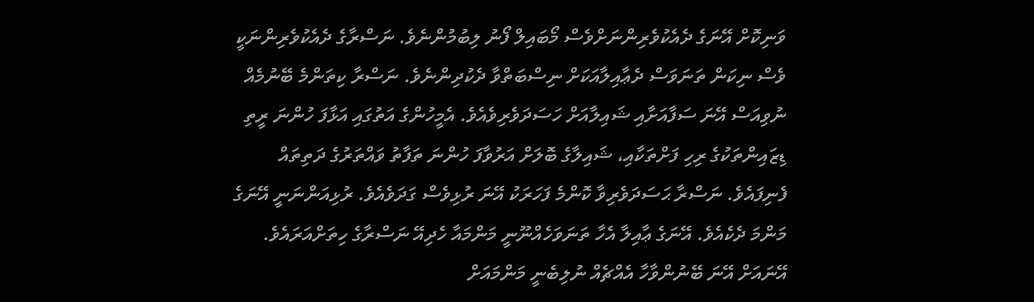ވަނިކޮށް އޭނަގެ ދެއެކުވެރިންނަށްވެސް މޯބައިލް ފޯނު ލިބުމުންނެވެ. ނަސްރާގެ ދެއެކުވެރިންނަކީ ވެސް ނިކަން ތަނަވަސް ދެޢާއިލާއަކަށް ނިސްބަތްވާ ދެކުދިންނެވެ. ނަސްރާ ކިތަންމެ ބޭނުމެއް ނުވިއަސް އޭނަ ސަފާއަށާއި ޝައިލާއަށް ހަސަދަވެރިވެއެވެ. އެމީހުންގެ އަތުގައި އަޅާފަ ހުންނަ ރީތި ޑިޒައިންތަކުގެ ރިހި ފަށްތަކާއި، ޝައިލާގެ ބޮލަށް އަރުވާފަ ހުންނަ ތަފާތު ވައްތަރުގެ ދަތިތައް ފެނިފައެވެ. ނަސްރާ ޙަސަދަވެރިވާ ކޮންމެ ފަހަރަކު އޭނަ ރުޅިވެސް ގަދަވެއެވެ. ރުޅިއަންނަނީ އޭނަގެ މަންމަ ދެކެއެވެ. އޭނަގެ ޢާއިލާ އެހާ ތަނަވަހެއްނޫނީ މަންމައާ ހެދިއޭ ނަސްރާގެ ހިތަށްއަރައެވެ. އޭނައަށް އޭނަ ބޭނުންވާހާ އެއްޗެއް ނުލިބެނީ މަންމައަށް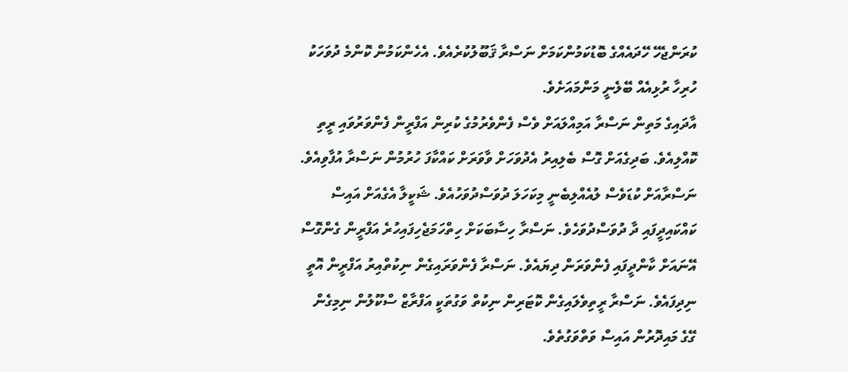ކުރަންޖެހޭ ހޭދައެއްގެ ބޮޑުކަމުންކަމަށް ނަސްރާ ޤަބޫލުކުރެއެވެ. އެހެންކަމުން ކޮންމެ ދުވަހަކު ހުރިހާ ރުޅިއެއް ބޭލެނީ މަންމައަށެވެ.
އާދައިގެ މަތިން ނަސްރާ އަމިއްލައަށް ވެސް ފެންވެރުމުގެ ކުރިން އަފްރީން ފެންވަރުވައި ރީތި ކޮއްލިއެވެ. ބަދިގެއަށް ގޮސް ބެލިއިރު އެދުވަހަށް ވާވަރަށް ކައްކާފަ ހުރުމުން ނަސްރާ އުފާވިއެވެ. ނަސްރާއަށް ކުޑަވެސް ލުއެއްލިބެނީ މިކަހަލަ ދުވަސްދުވަހުއެވެ. ޝަކީލާ އެގެއަށް އައިސް ކައްކައިދީފައި ދާ ދުވަސްދުވަހެވެ. ނަސްރާ ހިސާބަކަށް ހިތްހަމަޖެހިފައިހުރެ އަފްރީން ގެންގޮސް އޭނައަށް ކާންދީފައި ފެންވަރަން ދިޔައެވެ. ނަސްރާ ފެންވަރައިގެން ނިކުތްއިރު އަފްރީން އޮތީ ނިދިފައެވެ. ނަސްރާ ރީތިވެލައިގެން ކޮޓަރިން ނިކުތް ވަގުތަކީ އަފްރާޒް ސްކޫލުން ނިމިގެން ގޭގެ މައިދޮރުން އައިސް ވަތްވަގުތެވެ.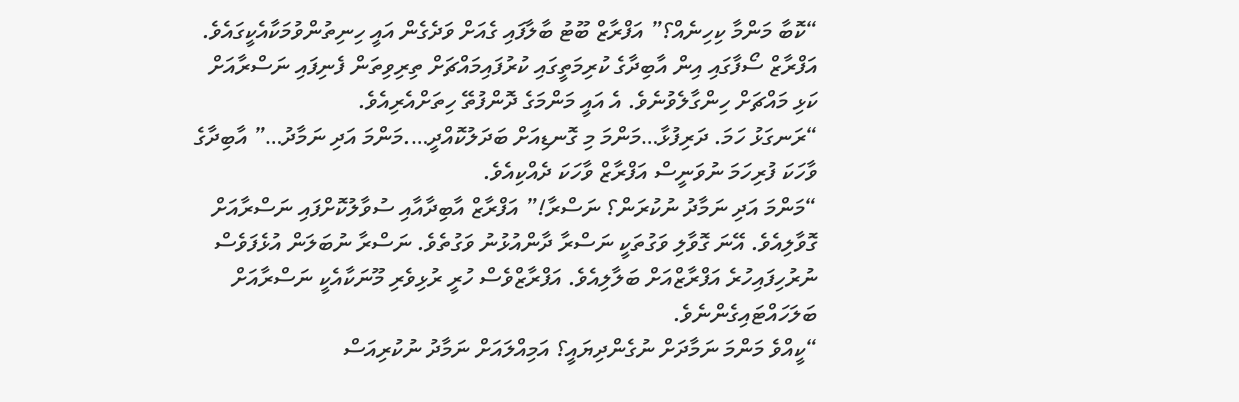“ކޮބާ މަންމާ ކިހިނެއް؟” އަފްރާޒް ބޫޓު ބާލާފައި ގެއަށް ވަދެގެން އައީ ހިނިތުންވުމަކާއެކީގައެވެ. އަފްރާޒް ސޯފާގައި އިން އާބިދާގެ ކުރިމަތީގައި ކުރުފައިމައްޗަށް ތިރިވިތަން ފެނިފައި ނަސްރާއަށް ކަޅި މައްޗަށް ހިންގާލެވުނެވެ. އެ އައީ މަންމަގެ ދޮންފުތޭ ހިތަށްއެރިއެވެ.
“ރަނގަޅު ހަމަ. ދަރިފުޅާ…މަންމަ މި ގޮނޑިއަށް ބަދަލުކޮއްދީ….މަންމަ އަދި ނަމާދު…” އާބިދާގެ ވާހަކަ ފުރިހަމަ ނުވަނީސް އަފްރާޒް ވާހަކަ ދެއްކިއެވެ.
“މަންމަ އަދި ނަމާދު ނުކުރަން؟ ނަސްރާ!” އަފްރާޒް އާބިދާއާއި ސުވާލުކޮށްފައި ނަސްރާއަށް ގޮވާލިއެވެ. އޭނަ ގޮވާލި ވަގުތަކީ ނަސްރާ ދާންއުޅުނު ވަގުތެވެ. ނަސްރާ ނުބަލަން އުޅެފަވެސް ނުރުހިފައިހުރެ އަފްރާޒްއަށް ބަލާލިއެވެ. އަފްރާޒްވެސް ހުރީ ރުޅިވެރި މޫނަކާއެކީ ނަސްރާއަށް ބަލަހައްޓައިގެންނެވެ.
“ކީއްވެ މަންމަ ނަމާދަށް ނުގެންދިޔައީ؟ އަމިއްލައަށް ނަމާދު ނުކުރިއަސް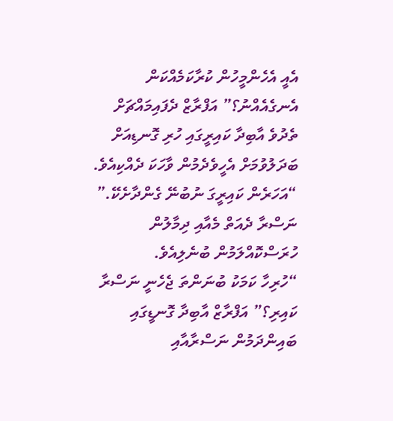އެއީ އެހެންމީހުން ކުރާކަމެއްކަން އެނގެއެއްނު؟” އަފްރާޒް ދެފައިމައްޗަށް ތެދުވެ އާބިދާ ކައިރީގައި ހުރި ގޮނޑިއަށް ބަދަލުވުމަށް އެހީވެދެމުން ވާހަކަ ދެއްކިއެވެ.
“އަހަރެން ކައިރީގަ ނުބުނޭ ގެންދާށެކޭ.” ނަސްރާ ދެއަތް މެއާއި ދިމާލުން ހުރަސްކޮއްލަމުން ބުނެލިއެވެ.
“ހުރިހާ ކަމަކު ބުނަންތަ ޖެހެނީ ނަސްރާ ކައިރި؟” އަފްރާޒް އާބިދާ ގޮނޑީގައި ބައިންދަމުން ނަސްރާއާއި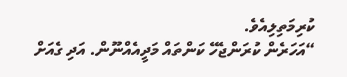ކުރިމަތިލިއެވެ.
“އަހަރެން ކުރަންޖެހޭ ކަންތައް މަދީއެއްނޫން. އަދި ގެއަށް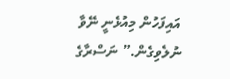އައިފަހުން މިއުޅެނީ ނޭވާ ނުލެވިގެން.” ނަސްރާގެ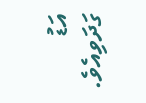އަޑު ގަދަވިއެވެ.